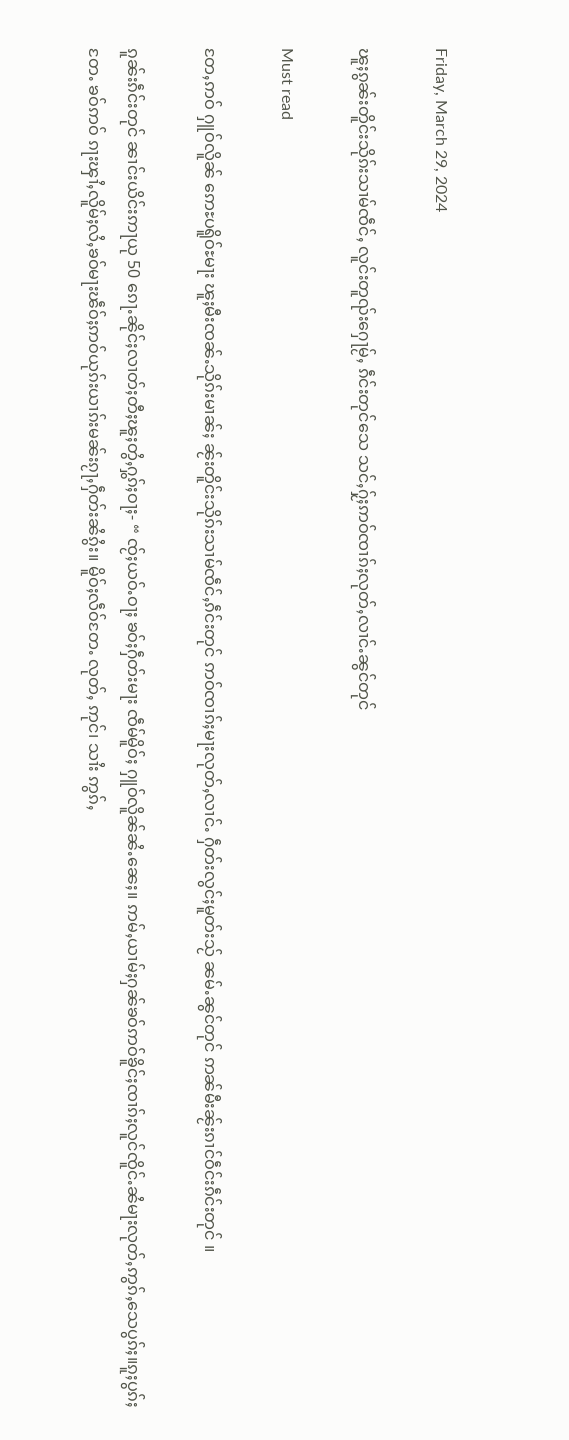Friday, March 29, 2024

ၽူႈၵွၼ်းတိူင်းသိုၵ်းသၢမ်ၸဵင်ႇ လူင်းတူၺ်းႁေႃမႂ်ႇ ၵဵင်းတုင်သေ သင်ႇႁႂ်ႈဢဝ်ၸၢၵ်ႈလုတ်ႇလၢင်ႉၼွင်တုင်

Must read

တႄႇဢဝ် ႁူဝ်လိူၼ် ဢေႊပရိူဝ်ႊမႃး ၽူႈမီးၸၼ်ႉသိုၵ်းမၢၼ်ႈ ၼႂ်းတိူင်းသိုၵ်းသၢမ်ၸဵင်ႇၵဵင်းတုင် ဢဝ်ၸၢၵ်ႈမႃးလုတ်ႇလၢင်ႉ ႁဵတ်းလွင်ႈမူတ်းသႂ် ၼမ်ႉၼွင်တုင် ဢၼ်မီးၼႂ်းၵၢင်ဝဵင်းၵဵင်းတုင် ။

ၵူၼ်းၵဵင်းတုင် ၼၢင်းယိင်းဢႃယု 50 ၵေႃႉၼိုင်ႈလၢတ်ႈတီႈၽူႈတွႆႇႁွၵ်ႈဝႃႈ- “ ၸႂ်ႈယဝ်ႉဝႃႈ ၶဝ်ႈႁဵတ်းမႃး ၸဵမ်မိူဝ်ႈ ႁူဝ်လိူၼ်ၼႆႉၼေႈ။ ဢမ်ႇယၢမ်ႈႁၼ်ၶဝ်ဢဝ်ၶိူင်ႈၸၢၵ်ႈလူင်ၸိူင်ႉၼႆမႃးလုတ်ႇဢွၵ်ႇသေပွၵ်ႈ။ၵူႈပွၵ်ႈတႄႉ ၶဝ်ဢဝ် ၵႃးၾၢႆႇလိူမ်ႈလႆႇၶဝ်မႃးၽဵဝ်ႈဢဝ်ယုၵ်းယၢၵ်းမၼ်းၵႂႃႇႁဵတ်းၼႆၵွႆး။ မိူဝ်ႈလဵဝ်တႄႉ လုတ်ႇ ဢုင်၊ သၢႆး ဢွၵ်ႇ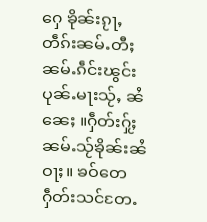ႁေ ၶိုၼ်းၵႂႃႇတဵၵ်းၼမ်ႉတီႈၼမ်ႉၵဵင်းၽွင်းပုၼ်ႉမႃးသႂ်ႇ ၼႆၼေႈ ။ႁဵတ်းႁႂ်ႈၼမ်ႉသႂ်ၶိုၼ်းၼႆဝႃႈ။ ၶဝ်တေႁဵတ်းသင်တႄႉ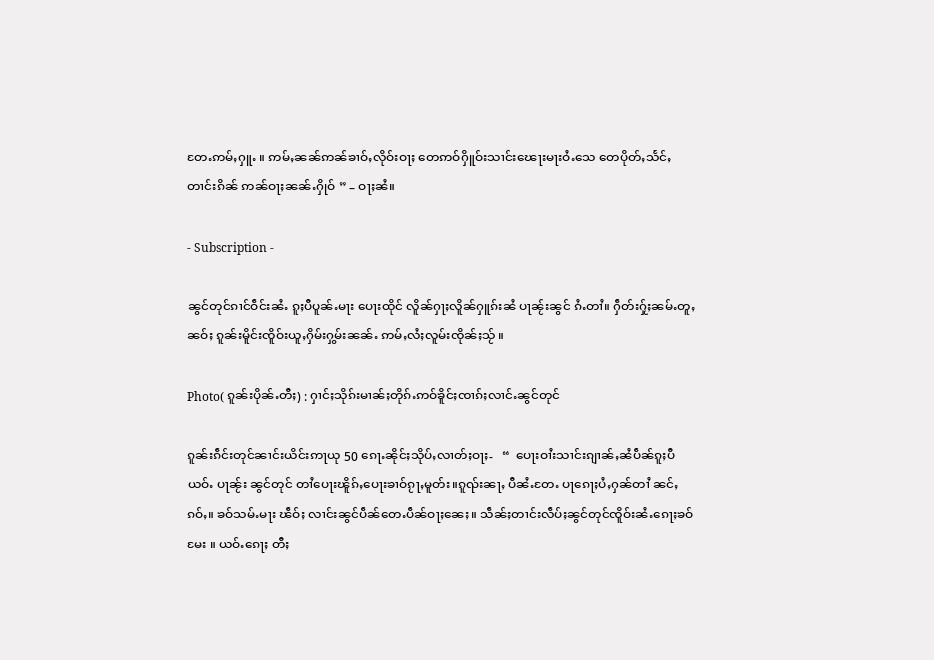တႄႉဢမ်ႇႁူႉ ။ ဢမ်ႇၼၼ်ဢၼ်ၶၢဝ်ႇလိုဝ်းဝႃႈ တေဢဝ်ႁိူဝ်းသၢင်းၽေႃးမႃးဝႆႉသေ တေပိုတ်ႇသႅင်ႇတၢင်းၵိၼ် ဢၼ်ဝႃႈၼၼ်ႉႁိုဝ် ” – ဝႃႈၼႆ။

- Subscription -

ၼွင်တုင်ၵၢင်ဝဵင်းၼႆႉ ၵူႈပီပူၼ်ႉမႃး ပေႃးထိုင် လိူၼ်ႁႃႈလိူၼ်ႁူၵ်းၼႆ ပႃၼႂ်းၼွင် ၵႆႉတၢႆ။ ႁဵတ်းႁႂ်ႈၼမ်ႉတူႇၼဝ်ႈ ၵူၼ်းမိူင်းၸိူဝ်းယူႇႁိမ်းႁွမ်းၼၼ်ႉ ဢမ်ႇလႆႈလူမ်းၸိုၼ်ႈသႂ် ။

Photo( ၵူၼ်းပိုၼ်ႉတီႈ) : ႁၢင်ႈသိုၵ်းမၢၼ်ႈတိုၵ်ႉဢဝ်ၶိူင်ႈၸၢၵ်ႈလၢင်ႉၼွင်တုင်

ၵူၼ်းၵဵင်းတုင်ၼၢင်းယိင်းဢႃယု 50 ၵေႃႉၼိုင်ႈသိုပ်ႇလၢတ်ႈဝႃႈ-   “  ပေႃးဝၢႆးသၢင်းၵျၢၼ်ႇၼႆပဵၼ်ၵူႈပီယဝ်ႉ ပႃၼႂ်း ၼွင်တုင် တၢႆပေႃးၽိူၵ်ႇပေႃးၶၢဝ်ၵႂႃႇမူတ်း။ၵူၺ်းၼႃႇ ပီၼႆႉတႄႉ ပႃၵေႃႈပႆႇႁၼ်တၢႆ ၼင်ႇၵဝ်ႇ။ ၶဝ်သမ်ႉမႃး ၽဵဝ်ႈ လၢင်းၼွင်ပဵၼ်တေႉပဵၼ်ဝႃႈၼေႈ။ သဵၼ်ႈတၢင်းလဵပ်ႈၼွင်တုင်ၸိူဝ်းၼႆႉၵေႃႈၶဝ်မႄး ။ ယဝ်ႉၵေႃႈ တီႈ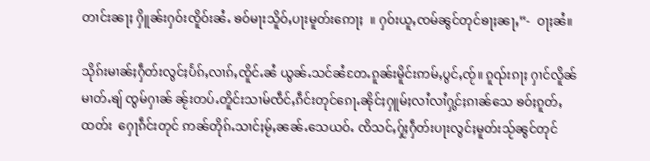တၢင်းၼႃႈ ႁိူၼ်းႁဝ်းၸိူဝ်းၼႆႉ ၶဝ်မႃးသိူဝ်ႇပႃးမူတ်းဢေႃႈ  ။ ႁဝ်းယူႇၸမ်ၼွင်တုင်ၶႃႈၼႃႇ”-  ဝႃႈၼႆ။

သိုၵ်းမၢၼ်ႈႁဵတ်းလွင်ႈပႅၵ်ႇလၢၵ်ႇၸိူင်ႉၼႆ ယွၼ်ႉသင်ၼႆတႄႉၵူၼ်းမိူင်းဢမ်ႇပွင်ႇၸႂ်။ ၵူၺ်းၵႃႈ ႁၢင်လိူၼ်မၢတ်ႉၶျ် ၸွမ်ႁၢၼ် ၼႂ်းတပ်ႉတိူင်းသၢမ်ၸဵင်ႇၵဵင်းတုင်ၵေႃႉၼိုင်ႈႁူမ်ႈလၢႆလၢႆႁွင်ႈၵၢၼ်သေ ၶဝ်ႈၵူတ်ႇထတ်း  ႁေႃၵဵင်းတုင် ဢၼ်တိုၵ်ႉသၢင်ႈမႂ်ႇၼၼ်ႉသေယဝ်ႉ ၸိသင်ႇႁႂ်ႈႁဵတ်းပႃးလွင်ႈမူတ်းသႂ်ၼွင်တုင်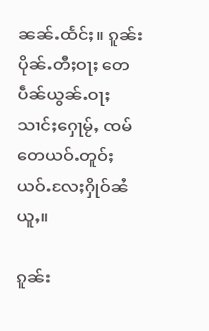ၼၼ်ႉထႅင်ႈ။ ၵူၼ်းပိုၼ်ႉတီႈဝႃႈ တေပဵၼ်ယွၼ်ႉဝႃႈသၢင်ႈႁေႃမႂ်ႇ ၸမ်တေယဝ်ႉတူဝ်ႈယဝ်ႉလႄႈႁိုဝ်ၼႆယူႇ။

ၵူၼ်း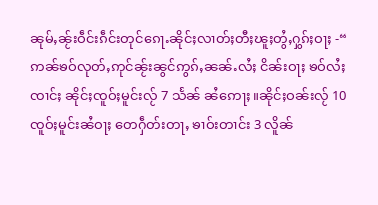ၼုမ်ႇၼႂ်းဝဵင်းၵဵင်းတုင်ၵေႃႉၼိုင်ႈလၢတ်ႈတီႈၽူႈတွႆႇႁွၵ်ႈဝႃႈ -“  ဢၼ်ၶဝ်လုတ်ႇဢုင်ၼႂ်းၼွင်ဢွၵ်ႇၼၼ်ႉလႆႈ ငိၼ်းဝႃႈ ၶဝ်လႆႈၸၢင်ႈ ၼိုင်ႈၸူဝ်ႈမူင်းလႂ် 7 သႅၼ် ၼႆဢေႃႈ။ၼိုင်ႈဝၼ်းလႂ် 10 ၸူဝ်ႈမူင်းၼႆဝႃႈ တေႁဵတ်းတႃႇ ၶၢဝ်းတၢင်း 3 လိူၼ်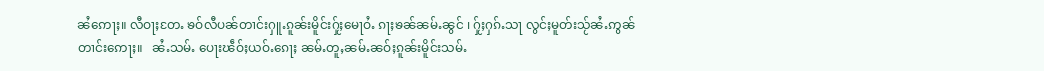ၼႆဢေႃႈ။ လီဝႃႈတႄႉ ၶဝ်လီပၼ်တၢင်းႁူႉၵူၼ်းမိူင်းႁႂ်ႈမေႃဝႆႉ ၵႃႈၶၼ်ၼမ်ႉၼွင် ၊ ႁႂ်ႈႁၵ်ႉသႃ လွင်ႈမူတ်းသႂ်ၼႆႉဢွၼ်တၢင်းဢေႃႈ။   ၼႆႉသမ်ႉ ပေႃးၽဵဝ်ႈယဝ်ႉၵေႃႈ ၼမ်ႉတူႇၼမ်ႉၼဝ်ႈၵူၼ်းမိူင်းသမ်ႉ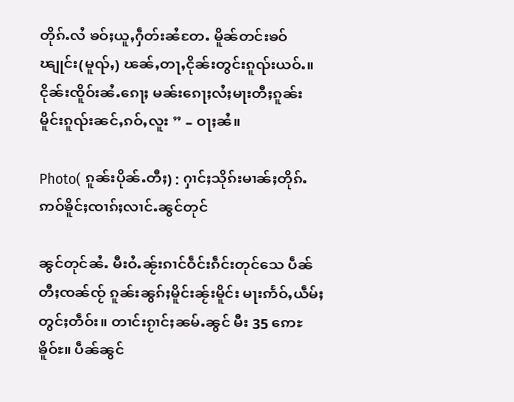တိုၵ်ႉလႆ ၶဝ်ႈယူႇႁဵတ်းၼႆတႄႉ မိူၼ်တင်းၶဝ် ၽျုင်း(မူၺ်ႇ) ၽၼ်ႇတႃႇငိုၼ်းတွင်းၵူၺ်းယဝ်ႉ။ ငိုၼ်းၸိူဝ်းၼႆႉၵေႃႈ မၼ်းၵေႃႈလႆႈမႃးတီႈၵူၼ်းမိူင်းၵူၺ်းၼင်ႇၵဝ်ႇလူး ” – ဝႃႈၼႆ။

Photo( ၵူၼ်းပိုၼ်ႉတီႈ) : ႁၢင်ႈသိုၵ်းမၢၼ်ႈတိုၵ်ႉဢဝ်ၶိူင်ႈၸၢၵ်ႈလၢင်ႉၼွင်တုင်

ၼွင်တုင်ၼႆႉ မီးဝႆႉၼႂ်းၵၢင်ဝဵင်းၵဵင်းတုင်သေ ပဵၼ်တီႈၸၼ်ၸႂ် ၵူၼ်းၼွၵ်ႈမိူင်းၼႂ်းမိူင်း မႃးဢႅဝ်ႇယဵမ်ႈတွင်ႈတဵဝ်း။ တၢင်းၵႂၢင်ႈၼမ်ႉၼွင် မီး 35 ဢေႊၶိူဝ်ႊ။ ပဵၼ်ၼွင်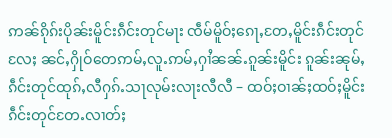ဢၼ်ၵိုၵ်းပိုၼ်းမိူင်းၵဵင်းတုင်မႃး ၸဵမ်မိူဝ်ႈၵေႃႇတႄႇမိူင်းၵဵင်းတုင်လႄႈ ၼင်ႇႁိုဝ်တေဢမ်ႇလူႉဢမ်ႇႁၢႆၼၼ်ႉၵူၼ်းမိူင်း ၵူၼ်းၼုမ်ႇၵဵင်းတုင်ထုၵ်ႇလီႁၵ်ႉသႃလုမ်းလႃးလီလီ – ထဝ်ႈဝၢၼ်ႈထဝ်ႈမိူင်းၵဵင်းတုင်တႄႉလၢတ်ႈ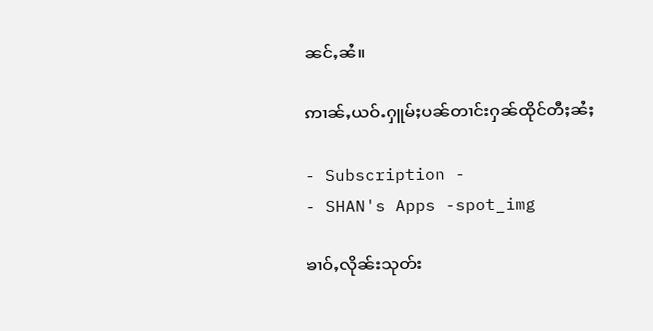ၼင်ႇၼႆ။

ဢၢၼ်ႇယဝ်ႉႁူမ်ႈပၼ်တၢင်းႁၼ်ထိုင်တီႈၼႆႈ

- Subscription -
- SHAN's Apps -spot_img

ၶၢဝ်ႇလိုၼ်းသုတ်း